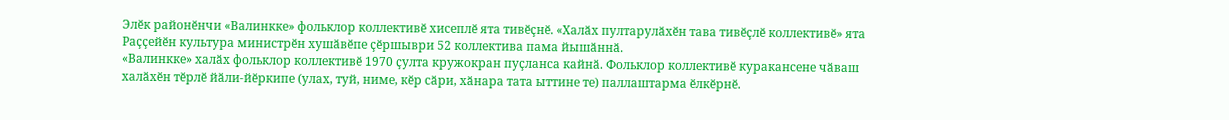Элӗк районӗнчи «Валинкке» фольклор коллективӗ хисеплӗ ята тивӗҫнӗ. «Халӑх пултарулӑхӗн тава тивӗҫлӗ коллективӗ» ята Раҫҫейӗн культура министрӗн хушӑвӗпе ҫӗршыври 52 коллектива пама йышӑннӑ.
«Валинкке» халӑх фольклор коллективӗ 1970 ҫулта кружокран пуҫланса кайнӑ. Фольклор коллективӗ куракансене чӑваш халӑхӗн тӗрлӗ йӑли-йӗркипе (улах, туй, ниме, кӗр сӑри, хӑнара тата ыттине те) паллаштарма ӗлкӗрнӗ.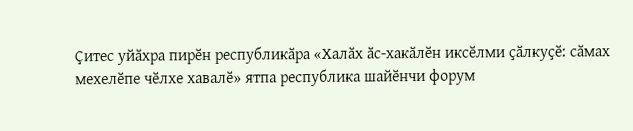Ҫитес уйӑхра пирӗн республикӑра «Халӑх ӑс-хакӑлӗн иксӗлми ҫӑлкуҫӗ: сӑмах мехелӗпе чӗлхе хавалӗ» ятпа республика шайӗнчи форум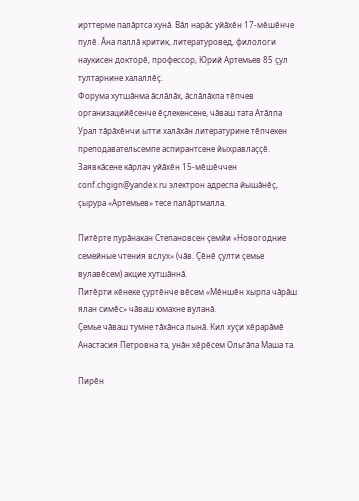ирттерме палӑртса хунӑ. Вӑл нарӑс уйӑхӗн 17-мӗшӗнче пулӗ. Ӑна паллӑ критик, литературовед, филологи наукисен докторӗ, профессор, Юрий Артемьев 85 ҫул тултарнине халаллӗҫ.
Форума хутшӑнма ӑслӑлӑх, ӑслӑлӑхпа тӗпчев организацийӗсенче ӗҫлекенсене, чӑваш тата Атӑлпа Урал тӑрӑхӗнчи ытти халӑхӑн литературине тӗпчекен преподавательсемпе аспирантсене йыхравлаҫҫӗ. Заявкӑсене кӑрлач уйӑхӗн 15-мӗшӗччен conf.chgign@yandex.ru электрон адреспа йышӑнӗҫ, ҫырура «Артемьев» тесе палӑртмалла.

Питӗрте пурӑнакан Степановсен ҫемйи «Новогодние семейные чтения вслух» (чӑв. Ҫӗнӗ ҫулти ҫемье вулавӗсем) акцие хутшӑннӑ.
Питӗрти кӗнеке ҫуртӗнче вӗсем «Мӗншӗн хырпа чӑрӑш ялан симӗс» чӑваш юмахне вуланӑ.
Ҫемье чӑваш тумне тӑхӑнса пынӑ. Кил хуҫи хӗрарӑмӗ Анастасия Петровна та, унӑн хӗрӗсем Ольгӑпа Маша та.

Пирӗн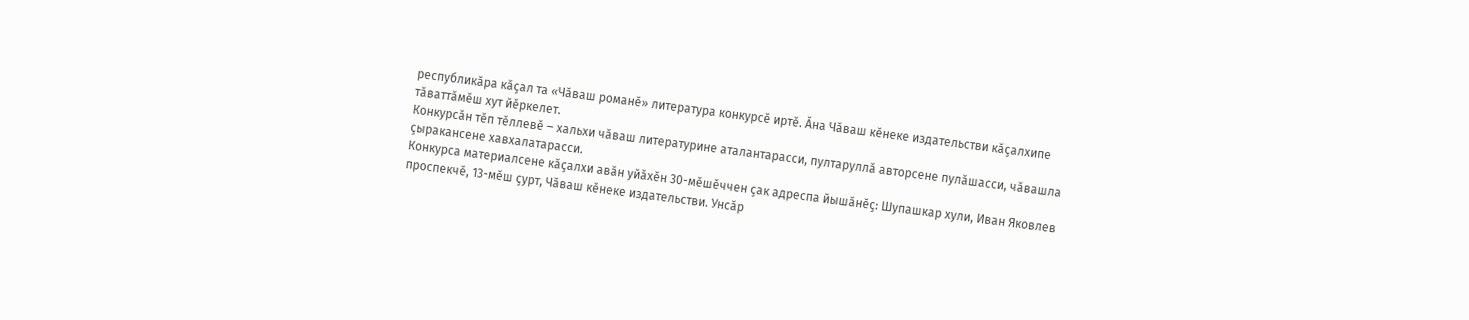республикӑра кӑҫал та «Чӑваш романӗ» литература конкурсӗ иртӗ. Ӑна Чӑваш кӗнеке издательстви кӑҫалхипе тӑваттӑмӗш хут йӗркелет.
Конкурсӑн тӗп тӗллевӗ ‒ хальхи чӑваш литературине аталантарасси, пултаруллӑ авторсене пулӑшасси, чӑвашла ҫыракансене хавхалатарасси.
Конкурса материалсене кӑҫалхи авӑн уйӑхӗн 30-мӗшӗччен ҫак адреспа йышӑнӗҫ: Шупашкар хули, Иван Яковлев проспекчӗ, 13-мӗш ҫурт, Чӑваш кӗнеке издательстви. Унсӑр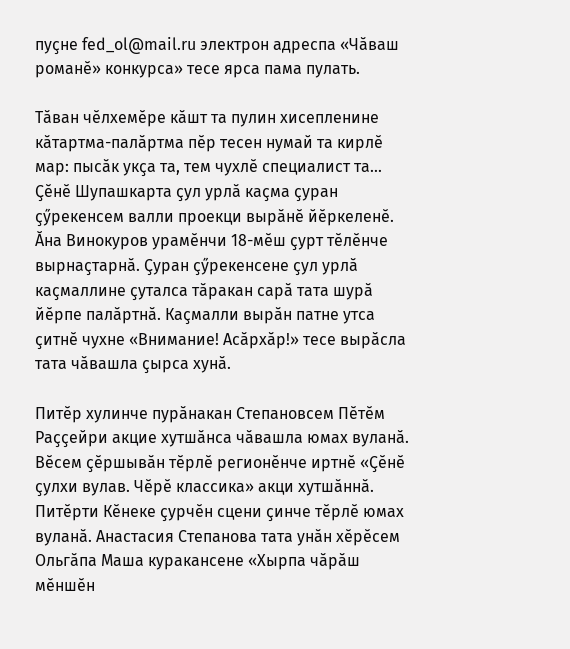пуҫне fed_ol@mail.ru электрон адреспа «Чӑваш романӗ» конкурса» тесе ярса пама пулать.

Тӑван чӗлхемӗре кӑшт та пулин хисепленине кӑтартма-палӑртма пӗр тесен нумай та кирлӗ мар: пысӑк укҫа та, тем чухлӗ специалист та...
Ҫӗнӗ Шупашкарта ҫул урлӑ каҫма ҫуран ҫӳрекенсем валли проекци вырӑнӗ йӗркеленӗ. Ӑна Винокуров урамӗнчи 18-мӗш ҫурт тӗлӗнче вырнаҫтарнӑ. Ҫуран ҫӳрекенсене ҫул урлӑ каҫмаллине ҫуталса тӑракан сарӑ тата шурӑ йӗрпе палӑртнӑ. Каҫмалли вырӑн патне утса ҫитнӗ чухне «Внимание! Асӑрхӑр!» тесе вырӑсла тата чӑвашла ҫырса хунӑ.

Питӗр хулинче пурӑнакан Степановсем Пӗтӗм Раҫҫейри акцие хутшӑнса чӑвашла юмах вуланӑ. Вӗсем ҫӗршывӑн тӗрлӗ регионӗнче иртнӗ «Ҫӗнӗ ҫулхи вулав. Чӗрӗ классика» акци хутшӑннӑ.
Питӗрти Кӗнеке ҫурчӗн сцени ҫинче тӗрлӗ юмах вуланӑ. Анастасия Степанова тата унӑн хӗрӗсем Ольгӑпа Маша куракансене «Хырпа чӑрӑш мӗншӗн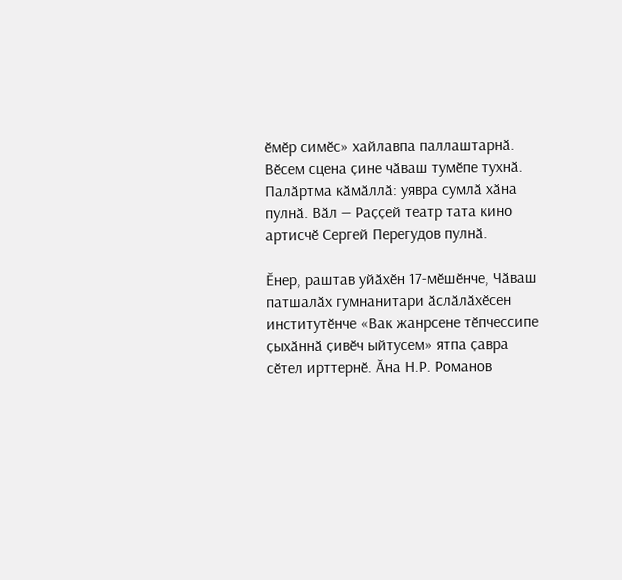ӗмӗр симӗс» хайлавпа паллаштарнӑ. Вӗсем сцена ҫине чӑваш тумӗпе тухнӑ.
Палӑртма кӑмӑллӑ: уявра сумлӑ хӑна пулнӑ. Вӑл — Раҫҫей театр тата кино артисчӗ Сергей Перегудов пулнӑ.

Ӗнер, раштав уйӑхӗн 17-мӗшӗнче, Чӑваш патшалӑх гумнанитари ӑслӑлӑхӗсен институтӗнче «Вак жанрсене тӗпчессипе ҫыхӑннӑ ҫивӗч ыйтусем» ятпа ҫавра сӗтел ирттернӗ. Ӑна Н.Р. Романов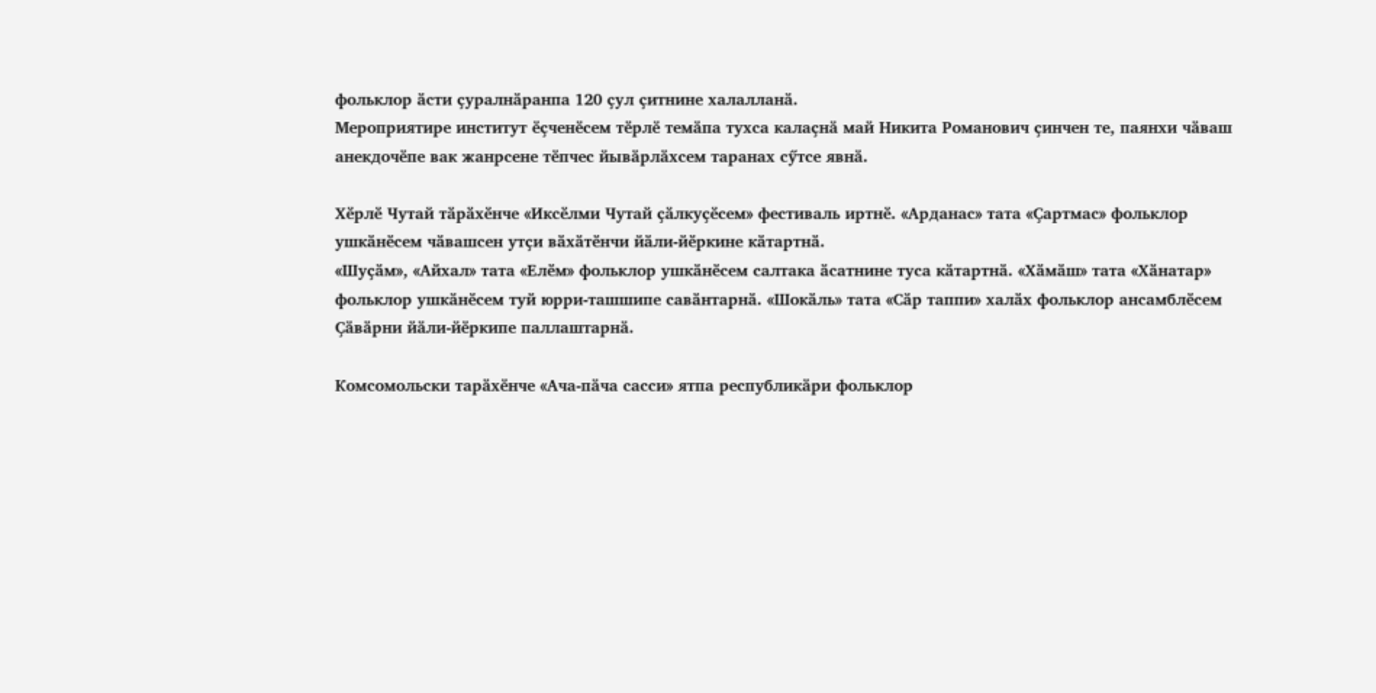фольклор ӑсти ҫуралнӑранпа 120 ҫул ҫитнине халалланӑ.
Мероприятире институт ӗҫченӗсем тӗрлӗ темӑпа тухса калаҫнӑ май Никита Романович ҫинчен те, паянхи чӑваш анекдочӗпе вак жанрсене тӗпчес йывӑрлӑхсем таранах сӳтсе явнӑ.

Хӗрлӗ Чутай тӑрӑхӗнче «Иксӗлми Чутай ҫӑлкуҫӗсем» фестиваль иртнӗ. «Арданас» тата «Ҫартмас» фольклор ушкӑнӗсем чӑвашсен утҫи вӑхӑтӗнчи йӑли-йӗркине кӑтартнӑ.
«Шуҫӑм», «Айхал» тата «Елӗм» фольклор ушкӑнӗсем салтака ӑсатнине туса кӑтартнӑ. «Хӑмӑш» тата «Хӑнатар» фольклор ушкӑнӗсем туй юрри-ташшипе савӑнтарнӑ. «Шокӑль» тата «Сӑр таппи» халӑх фольклор ансамблӗсем Ҫӑвӑрни йӑли-йӗркипе паллаштарнӑ.

Комсомольски тарӑхӗнче «Ача-пӑча сасси» ятпа республикӑри фольклор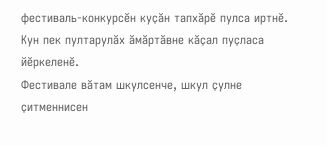фестиваль-конкурсӗн куҫӑн тапхӑрӗ пулса иртнӗ. Кун пек пултарулӑх ӑмӑртӑвне кӑҫал пуҫласа йӗркеленӗ.
Фестивале вӑтам шкулсенче, шкул ҫулне ҫитменнисен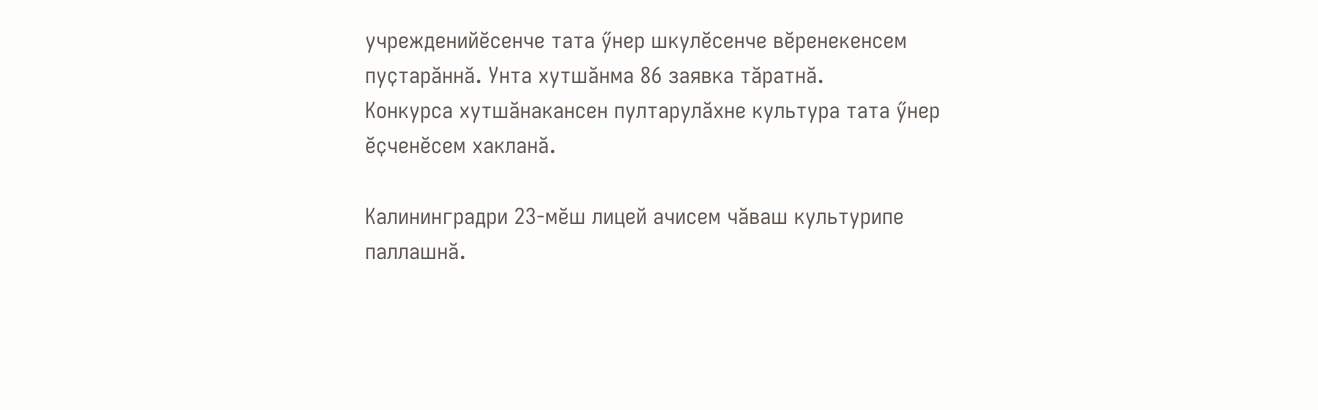учрежденийӗсенче тата ӳнер шкулӗсенче вӗренекенсем пуҫтарӑннӑ. Унта хутшӑнма 86 заявка тӑратнӑ.
Конкурса хутшӑнакансен пултарулӑхне культура тата ӳнер ӗҫченӗсем хакланӑ.

Калининградри 23-мӗш лицей ачисем чӑваш культурипе паллашнӑ.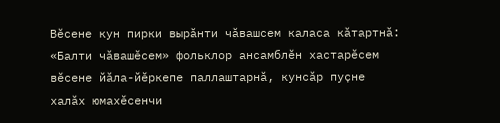Вӗсене кун пирки вырӑнти чӑвашсем каласа кӑтартнӑ:
«Балти чӑвашӗсем» фольклор ансамблӗн хастарӗсем вӗсене йӑла-йӗркепе паллаштарнӑ, кунсӑр пуҫне халӑх юмахӗсенчи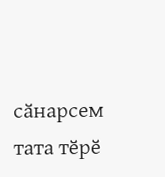сӑнарсем тата тӗрӗ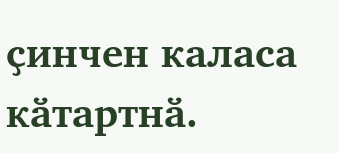ҫинчен каласа кӑтартнӑ.